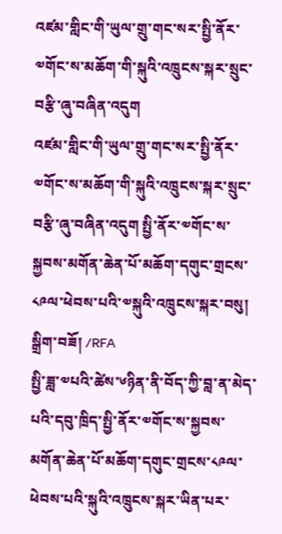འཛམ་གླིང་གི་ཡུལ་གྲུ་གང་སར་སྤྱི་ནོར་༧གོང་ས་མཆོག་གི་སྐུའི་འཁྲུངས་སྐར་སྲུང་བརྩི་ཞུ་བཞིན་འདུག
འཛམ་གླིང་གི་ཡུལ་གྲུ་གང་སར་སྤྱི་ནོར་༧གོང་ས་མཆོག་གི་སྐུའི་འཁྲུངས་སྐར་སྲུང་བརྩི་ཞུ་བཞིན་འདུག སྤྱི་ནོར་༧གོང་ས་སྐྱབས་མགོན་ཆེན་པོ་མཆོག་དགུང་གྲངས་༨༩ལ་ཕེབས་པའི་༧སྐུའི་འཁྲུངས་སྐར་བསུ།
སྒྲིག་བཟོ། /RFA
སྤྱི་ཟླ་༧པའི་ཚེས་༦ཉིན་ནི་བོད་ཀྱི་བླ་ན་མེད་པའི་དབུ་ཁྲིད་སྤྱི་ནོར་༧གོང་ས་སྐྱབས་མགོན་ཆེན་པོ་མཆོག་དགུང་གྲངས་༨༩ལ་ཕེབས་པའི་སྐུའི་འཁྲུངས་སྐར་ཡིན་པར་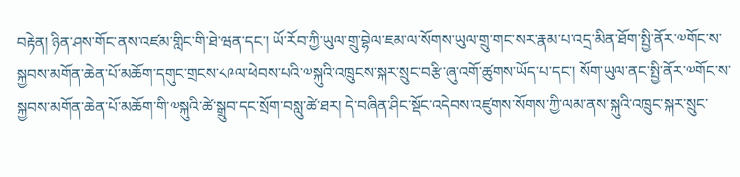བརྟེན། ཉིན་ཤས་གོང་ནས་འཛམ་གླིང་གི་ཐེ་ཝན་དང་། ཡོ་རོབ་ཀྱི་ཡུལ་གྲུ་བྷེལ་ཇམ་ལ་སོགས་ཡུལ་གྲུ་གང་སར་རྣམ་པ་འདྲ་མིན་ཐོག་སྤྱི་ནོར་༧གོང་ས་སྐྱབས་མགོན་ཆེན་པོ་མཆོག་དགུང་གྲངས་༨༩ལ་ཕེབས་པའི་༧སྐུའི་འཁྲུངས་སྐར་སྲུང་བརྩི་ཞུ་འགོ་ཚུགས་ཡོད་པ་དང་། སོག་ཡུལ་ནང་སྤྱི་ནོར་༧གོང་ས་སྐྱབས་མགོན་ཆེན་པོ་མཆོག་གི་༧སྐུའི་ཚེ་སྒྲུབ་དང་སྲོག་བསླུ་ཚེ་ཐར། དེ་བཞིན་ཤིང་སྡོང་འདེབས་འཛུགས་སོགས་ཀྱི་ལམ་ནས་སྐུའི་འཁྲུང་སྐར་སྲུང་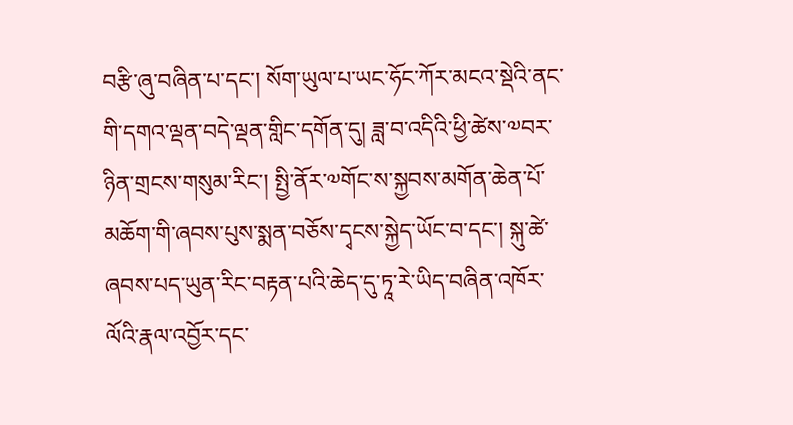བརྩི་ཞུ་བཞིན་པ་དང་། སོག་ཡུལ་པ་ཡང་ཧོང་ཀོར་མངའ་སྡེའི་ནང་གི་དགའ་ལྡན་བདེ་ལྡན་གླིང་དགོན་དུ། ཟླ་བ་འདིའི་ཕྱི་ཚེས་༧བར་ཉིན་གྲངས་གསུམ་རིང་། སྤྱི་ནོར་༧གོང་ས་སྐྱབས་མགོན་ཆེན་པོ་མཆོག་གི་ཞབས་པུས་སྨན་བཅོས་དྭངས་སྐྱེད་ཡོང་བ་དང་། སྐུ་ཚེ་ཞབས་པད་ཡུན་རིང་བརྟན་པའི་ཆེད་དུ་ཏཱ་རེ་ཡིད་བཞིན་འཁོར་ལོའི་རྣལ་འབྱོར་དང་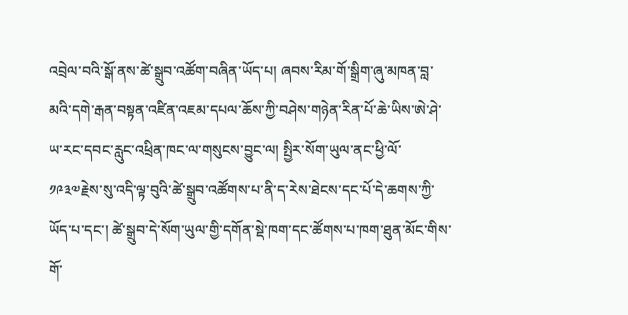འབྲེལ་བའི་སྒོ་ནས་ཚེ་སྒྲུབ་འཚོག་བཞིན་ཡོད་པ། ཞབས་རིམ་གོ་སྒྲིག་ཞུ་མཁན་བླ་མའི་དགེ་རྒན་བསྟན་འཛིན་འཇམ་དཔལ་ཆོས་ཀྱི་བཤེས་གཉེན་རིན་པོ་ཆེ་ཡིས་ཨེ་ཤེ་ཡ་རང་དབང་རླུང་འཕྲིན་ཁང་ལ་གསུངས་བྱུང་ལ། སྤྱིར་སོག་ཡུལ་ནང་ཕྱི་ལོ་༡༩༣༧རྗེས་སུ་འདི་ལྟ་བུའི་ཚེ་སྒྲུབ་འཚོགས་པ་ནི་ད་རེས་ཐེངས་དང་པོ་དེ་ཆགས་ཀྱི་ཡོད་པ་དང་། ཚེ་སྒྲུབ་དེ་སོག་ཡུལ་གྱི་དགོན་སྡེ་ཁག་དང་ཚོགས་པ་ཁག་ཐུན་མོང་གིས་གོ་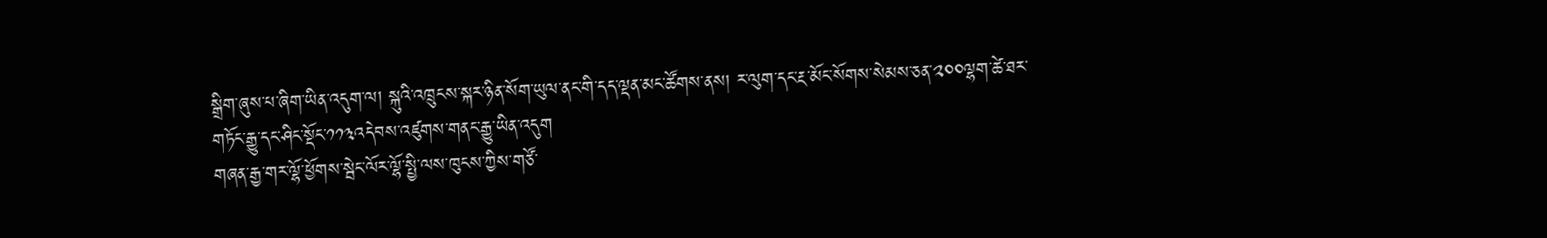སྒྲིག་ཞུས་པ་ཞིག་ཡིན་འདུག་ལ། སྐུའི་འཁྲུངས་སྐར་ཉིན་སོག་ཡུལ་ནང་གི་དད་ལྡན་མང་ཚོགས་ནས། ར་ལུག་དང་རྔ་མོང་སོགས་སེམས་ཅན་༢༠༠ལྷག་ཚེ་ཐར་གཏོང་རྒྱུ་དང་ཤིང་སྡོང་༡༡༣འདེབས་འཛུགས་གནང་རྒྱུ་ཡིན་འདུག
གཞན་རྒྱ་གར་ལྷོ་ཕྱོགས་སྦེང་ལོར་ལྷོ་སྤྱི་ལས་ཁུངས་ཀྱིས་གཙོ་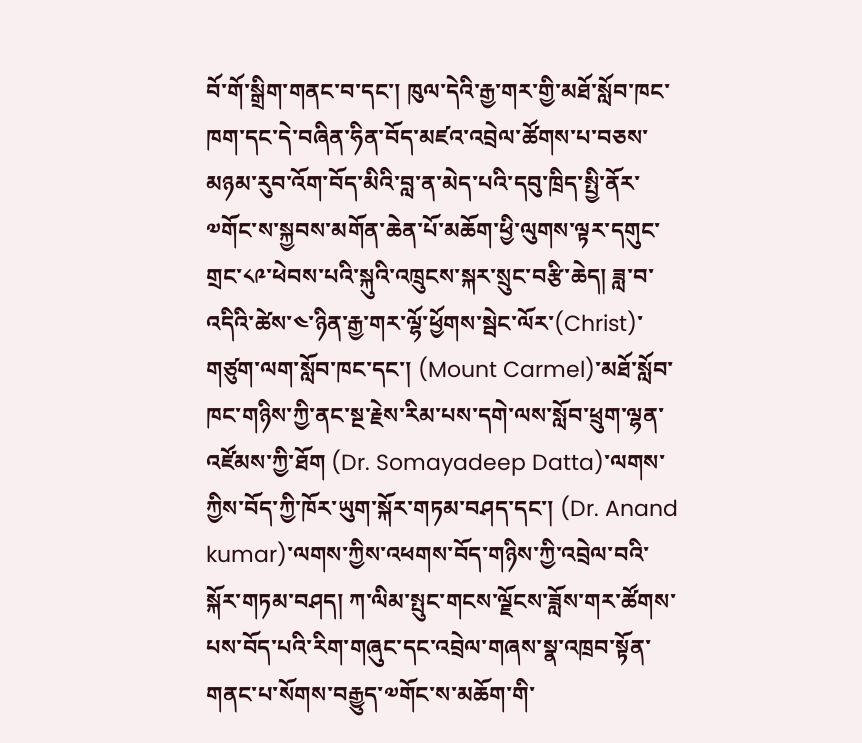བོ་གོ་སྒྲིག་གནང་བ་དང་། ཁུལ་དེའི་རྒྱ་གར་གྱི་མཐོ་སློབ་ཁང་ཁག་དང་དེ་བཞིན་ཧིན་བོད་མཛའ་འབྲེལ་ཚོགས་པ་བཅས་མཉམ་རུབ་འོག་བོད་མིའི་བླ་ན་མེད་པའི་དབུ་ཁྲིད་སྤྱི་ནོར་༧གོང་ས་སྐྱབས་མགོན་ཆེན་པོ་མཆོག་ཕྱི་ལུགས་ལྟར་དགུང་གྲང་༨༩་ཕེབས་པའི་སྐུའི་འཁྲུངས་སྐར་སྲུང་བརྩི་ཆེད། ཟླ་བ་འདིའི་ཚེས་༤་ཉིན་རྒྱ་གར་ལྷོ་ཕྱོགས་སྦེང་ལོར་(Christ)་གཙུག་ལག་སློབ་ཁང་དང་། (Mount Carmel)་མཐོ་སློབ་ཁང་གཉིས་ཀྱི་ནང་སྔ་རྗེས་རིམ་པས་དགེ་ལས་སློབ་ཕྲུག་ལྷན་འཛོམས་ཀྱི་ཐོག (Dr. Somayadeep Datta)་ལགས་ཀྱིས་བོད་ཀྱི་ཁོར་ཡུག་སྐོར་གཏམ་བཤད་དང་། (Dr. Anand kumar)་ལགས་ཀྱིས་འཕགས་བོད་གཉིས་ཀྱི་འབྲེལ་བའི་སྐོར་གཏམ་བཤད། ཀ་ལིམ་སྤུང་གངས་ལྗོངས་ཟློས་གར་ཚོགས་པས་བོད་པའི་རིག་གཞུང་དང་འབྲེལ་གཞས་སྣ་འཁྲབ་སྟོན་གནང་པ་སོགས་བརྒྱུད་༧གོང་ས་མཆོག་གི་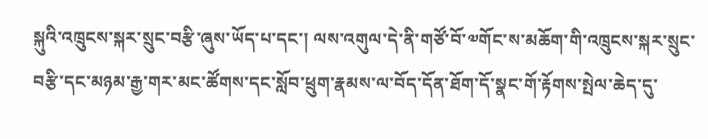སྐུའི་འཁྲུངས་སྐར་སྲུང་བརྩི་ཞུས་ཡོད་པ་དང་། ལས་འགུལ་དེ་ནི་གཙོ་བོ་༧གོང་ས་མཆོག་གི་འཁྲུངས་སྐར་སྲུང་བརྩི་དང་མཉམ་རྒྱ་གར་མང་ཚོགས་དང་སློབ་ཕྲུག་རྣམས་ལ་བོད་དོན་ཐོག་དོ་སྣང་གོ་རྟོགས་སྤེལ་ཆེད་དུ་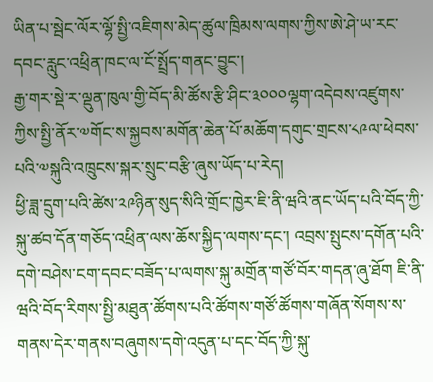ཡིན་པ་སྦེང་ལོར་ལྷོ་སྤྱི་འཇིགས་མེད་ཚུལ་ཁྲིམས་ལགས་ཀྱིས་ཨེ་ཤེ་ཡ་རང་དབང་རླུང་འཕྲིན་ཁང་ལ་ངོ་སྤྲོད་གནང་བྱུང་།
རྒྱ་གར་སྡེ་ར་ལྡུན་ཁུལ་གྱི་བོད་མི་ཚོས་རྩི་ཤིང་༣༠༠༠ལྷག་འདེབས་འཛུགས་ཀྱིས་སྤྱི་ནོར་༧གོང་ས་སྐྱབས་མགོན་ཆེན་པོ་མཆོག་དགུང་གྲངས་༨༩ལ་ཕེབས་པའི་༧སྐུའི་འཁྲུངས་སྐར་སྲུང་བརྩི་ཞུས་ཡོད་པ་རེད།
ཕྱི་ཟླ་དྲུག་པའི་ཚེས་༢༩ཉིན་སུད་སིའི་གྲོང་ཁྱེར་ཇི་ནི་ཝའི་ནང་ཡོད་པའི་བོད་ཀྱི་སྐུ་ཚབ་དོན་གཅོད་འཕྲིན་ལས་ཆོས་སྐྱིད་ལགས་དང་། འབྲས་སྤུངས་དགོན་པའི་དགེ་བཤེས་ངག་དབང་བཟོད་པ་ལགས་སྐུ་མགྲོན་གཙོ་བོར་གདན་ཞུ་ཐོག ཇི་ནི་ཝའི་བོད་རིགས་སྤྱི་མཐུན་ཚོགས་པའི་ཚོགས་གཙོ་ཚོགས་གཞོན་སོགས་ས་གནས་དེར་གནས་བཞུགས་དགེ་འདུན་པ་དང་བོད་ཀྱི་སྐུ་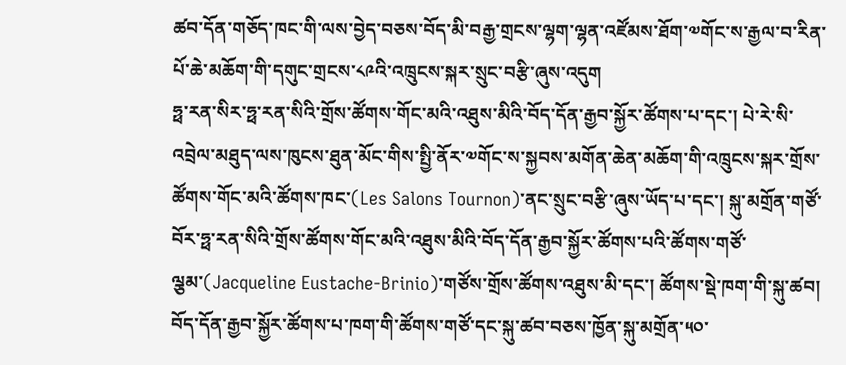ཚབ་དོན་གཅོད་ཁང་གི་ལས་བྱེད་བཅས་བོད་མི་བརྒྱ་གྲངས་ལྷག་ལྷན་འཛོམས་ཐོག་༧གོང་ས་རྒྱལ་བ་རིན་པོ་ཆེ་མཆོག་གི་དགུང་གྲངས་༨༩འི་འཁྲུངས་སྐར་སྲུང་བརྩི་ཞུས་འདུག
ཧྥ་རན་སིར་ཧྥ་རན་སིའི་གྲོས་ཚོགས་གོང་མའི་འཐུས་མིའི་བོད་དོན་རྒྱབ་སྐྱོར་ཚོགས་པ་དང་། པེ་རེ་སི་འབྲེལ་མཐུད་ལས་ཁུངས་ཐུན་མོང་གིས་སྤྱི་ནོར་༧གོང་ས་སྐྱབས་མགོན་ཆེན་མཆོག་གི་འཁྲུངས་སྐར་གྲོས་ཚོགས་གོང་མའི་ཚོགས་ཁང་(Les Salons Tournon)་ནང་སྲུང་བརྩི་ཞུས་ཡོད་པ་དང་། སྐུ་མགྲོན་གཙོ་བོར་ཧྥ་རན་སིའི་གྲོས་ཚོགས་གོང་མའི་འཐུས་མིའི་བོད་དོན་རྒྱབ་སྐྱོར་ཚོགས་པའི་ཚོགས་གཙོ་ལྕམ་(Jacqueline Eustache-Brinio)་གཙོས་གྲོས་ཚོགས་འཐུས་མི་དང་། ཚོགས་སྡེ་ཁག་གི་སྐུ་ཚབ། བོད་དོན་རྒྱབ་སྐྱོར་ཚོགས་པ་ཁག་གི་ཚོགས་གཙོ་དང་སྐུ་ཚབ་བཅས་ཁྱོན་སྐུ་མགྲོན་༥༠་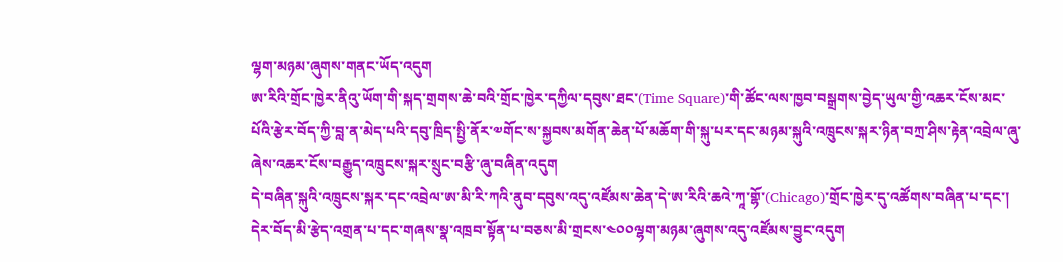ལྷག་མཉམ་ཞུགས་གནང་ཡོད་འདུག
ཨ་རིའི་གྲོང་ཁྱེར་ནིའུ་ཡོག་གི་སྐད་གྲགས་ཆེ་བའི་གྲོང་ཁྱེར་དཀྱིལ་དབུས་ཐང་(Time Square)་གི་ཚོང་ལས་ཁྱབ་བསྒྲགས་བྱེད་ཡུལ་གྱི་འཆར་ངོས་མང་པོའི་རྩེར་བོད་ཀྱི་བླ་ན་མེད་པའི་དབུ་ཁྲིད་སྤྱི་ནོར་༧གོང་ས་སྐྱབས་མགོན་ཆེན་པོ་མཆོག་གི་སྐུ་པར་དང་མཉམ་སྐུའི་འཁྲུངས་སྐར་ཉིན་བཀྲ་ཤིས་རྟེན་འབྲེལ་ཞུ་ཞེས་འཆར་ངོས་བརྒྱུད་འཁྲུངས་སྐར་སྲུང་བརྩི་ཞུ་བཞིན་འདུག
དེ་བཞིན་སྐུའི་འཁྲུངས་སྐར་དང་འབྲེལ་ཨ་མི་རི་ཀའི་ནུབ་དབུས་འདུ་འཛོམས་ཆེན་དེ་ཨ་རིའི་ཆའེ་ཀཱ་གྷོ་(Chicago)་གྲོང་ཁྱེར་དུ་འཚོགས་བཞིན་པ་དང་། དེར་བོད་མི་རྩེད་འགྲན་པ་དང་གཞས་སྣ་འཁྲབ་སྟོན་པ་བཅས་མི་གྲངས་༤༠༠ལྷག་མཉམ་ཞུགས་འདུ་འཛོམས་བྱུང་འདུག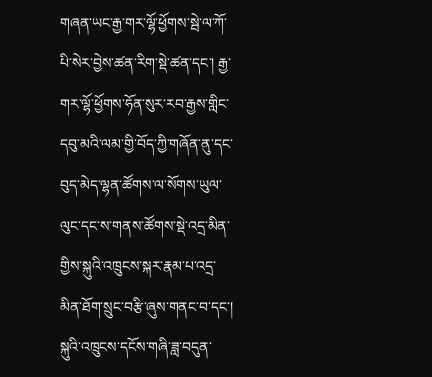གཞན་ཡང་རྒྱ་གར་ལྷོ་ཕྱོགས་སྦེ་ལ་ཀོ་པི་སེར་བྱེས་ཚན་རིག་སྡེ་ཚན་དང་། རྒྱ་གར་ལྷོ་ཕྱོགས་ཧོན་སུར་རབ་རྒྱས་གླིང་དབུ་མའི་ལམ་གྱི་བོད་ཀྱི་གཞོན་ནུ་དང་བུད་མེད་ལྷན་ཚོགས་ལ་སོགས་ཡུལ་ལུང་དང་ས་གནས་ཚོགས་སྡེ་འདྲ་མིན་གྱིས་སྐུའི་འཁྲུངས་སྐར་རྣམ་པ་འདྲ་མིན་ཐོག་སྲུང་བརྩི་ཞུས་གནང་བ་དང་། སྐུའི་འཁྲུངས་དངོས་གཞི་ཟླ་བདུན་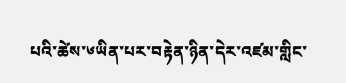པའི་ཚེས་༦ཡིན་པར་བརྟེན་ཉིན་དེར་འཛམ་གླིང་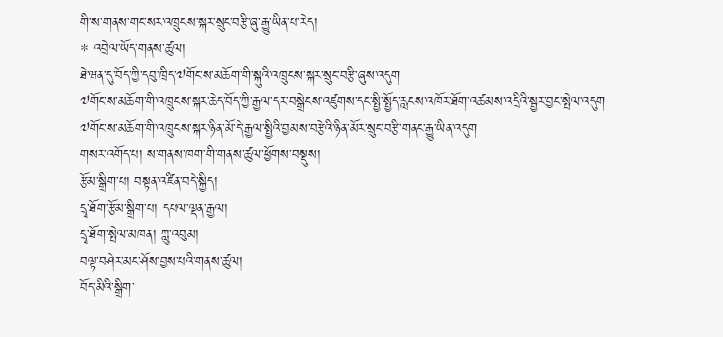གི་ས་གནས་གང་སར་འཁྲུངས་སྐར་སྲུང་བརྩི་ཞུ་རྒྱུ་ཡིན་པ་རེད།
* འབྲེལ་ཡོད་གནས་ཚུལ།
ཐེ་ཝན་དུ་བོད་ཀྱི་དབུ་ཁྲིད་༧གོང་ས་མཆོག་གི་སྐུའི་འཁྲུངས་སྐར་སྲུང་བརྩི་ཞུས་འདུག
༧གོང་ས་མཆོག་གི་འཁྲུངས་སྐར་ཆེད་བོད་ཀྱི་རྒྱལ་དར་བསྒྲེངས་འཛུགས་དང་སྤྱི་སྤྱོད་རླངས་འཁོར་ཐོག་འཚམས་འདྲིའི་སྦྱར་བྱང་སྤེལ་འདུག
༧གོང་ས་མཆོག་གི་འཁྲུངས་སྐར་ཉིན་མོ་དེ་རྒྱལ་སྤྱིའི་བྱམས་བརྩེའི་ཉིན་མོར་སྲུང་བརྩི་གནང་རྒྱུ་ཡིན་འདུག
གསར་འགོད་པ། ས་གནས་ཁག་གི་གནས་ཚུལ་ཕྱོགས་བསྡུས།
རྩོམ་སྒྲིག་པ། བསྟན་འཛིན་བདེ་སྐྱིད།
དྲྭ་ཐོག་རྩོམ་སྒྲིག་པ། དཔལ་ལྡན་རྒྱལ།
དྲྭ་ཐོག་སྤེལ་མཁན། ཀླུ་འབུམ།
བལྟ་བཤེར་མང་ཤོས་བྱས་པའི་གནས་ཚུལ།
བོད་མིའི་སྒྲིག་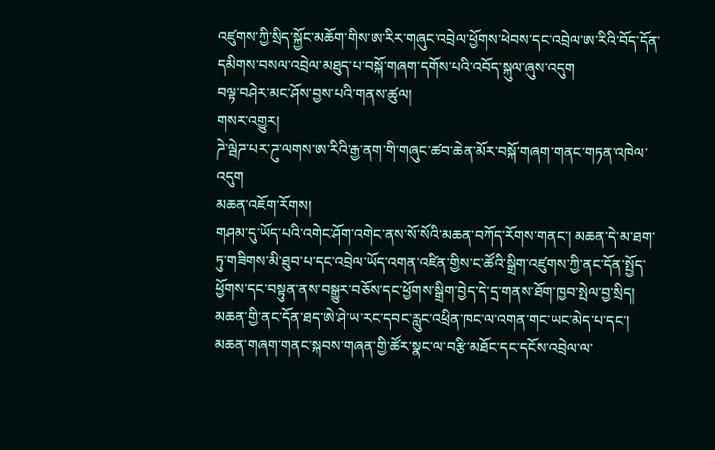འཛུགས་ཀྱི་སྲིད་སྐྱོང་མཆོག་གིས་ཨ་རིར་གཞུང་འབྲེལ་ཕྱོགས་ཕེབས་དང་འབྲེལ་ཨ་རིའི་བོད་དོན་དམིགས་བསལ་འབྲེལ་མཐུད་པ་བསྐོ་གཞག་དགོས་པའི་འབོད་སྐུལ་ཞུས་འདུག
བལྟ་བཤེར་མང་ཤོས་བྱས་པའི་གནས་ཚུལ།
གསར་འགྱུར།
ཌེ་ལྦེཌ་པར་ཌུ་ལགས་ཨ་རིའི་རྒྱ་ནག་གི་གཞུང་ཚབ་ཆེན་མོར་བསྐོ་གཞག་གནང་གཏན་འཁེལ་འདུག
མཆན་འཇོག་རོགས།
གཤམ་དུ་ཡོད་པའི་འགེང་ཤོག་འགེང་ནས་སོ་སོའི་མཆན་བཀོད་རོགས་གནང་། མཆན་དེ་མ་ཐག་ཏུ་གཟིགས་མི་ཐུབ་པ་དང་འབྲེལ་ཡོད་འགན་འཛིན་གྱིས་ང་ཚོའི་སྒྲིག་འཛུགས་ཀྱི་ནང་དོན་སྤྱོད་ཕྱོགས་དང་བསྟུན་ནས་བསྒྱུར་བཅོས་དང་ཕྱོགས་སྒྲིག་བྱེད་དེ་དྲ་གནས་ཐོག་ཁྱབ་སྤེལ་བྱ་སྲིད། མཆན་གྱི་ནང་དོན་ཐད་ཨེ་ཤེ་ཡ་རང་དབང་རླུང་འཕྲིན་ཁང་ལ་འགན་གང་ཡང་མེད་པ་དང་། མཆན་གཞག་གནང་སྐབས་གཞན་གྱི་ཚོར་སྣང་ལ་བརྩི་མཐོང་དང་དངོས་འབྲེལ་ལ་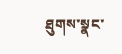ཐུགས་སྣང་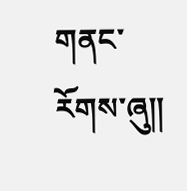གནང་རོགས་ཞུ༎